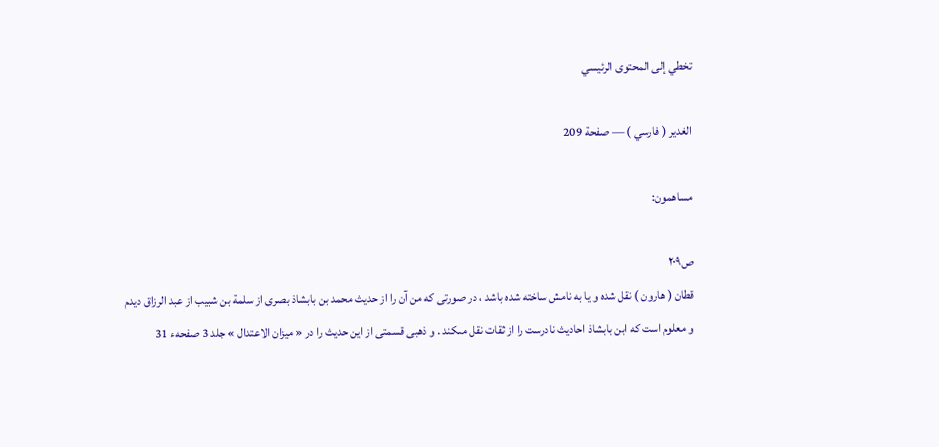تخطي إلى المحتوى الرئيسي

الغدير ( فارسي ) — صفحة 209

مساهمون:

ص٢٠٩
قطان ( هارون ) نقل شده و يا به نامش ساخته شده باشد ، در صورتى كه من آن را از حديث محمد بن بابشاذ بصرى از سلمة بن شبيب از عبد الرزاق ديدم و معلوم است كه ابن بابشاذ احاديث نادرست را از ثقات نقل مىكند . و ذهبى قسمتى از اين حديث را در « ميزان الاعتدال » جلد 3 صفحهء 31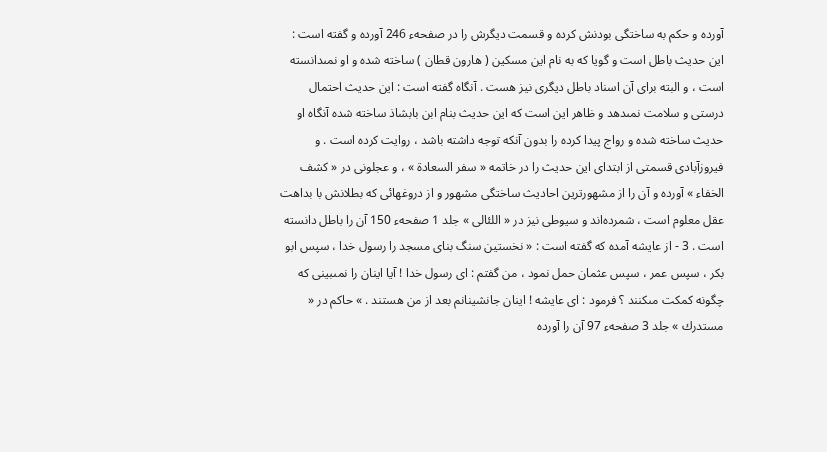آورده و حكم به ساختگى بودنش كرده و قسمت ديگرش را در صفحهء 246 آورده و گفته است : اين حديث باطل است و گويا كه به نام اين مسكين ( هارون قطان ) ساخته شده و او نمىدانسته است ، و البته براى آن اسناد باطل ديگرى نيز هست . آنگاه گفته است : اين حديث احتمال درستى و سلامت نمىدهد و ظاهر اين است كه اين حديث بنام ابن بابشاذ ساخته شده آنگاه او حديث ساخته شده و رواج پيدا كرده را بدون آنكه توجه داشته باشد ، روايت كرده است . و فيروزآبادى قسمتى از ابتداى اين حديث را در خاتمه « سفر السعادة » ، و عجلونى در « كشف الخفاء » آورده و آن را از مشهورترين احاديث ساختگى مشهور و از دروغهائى كه بطلانش با بداهت عقل معلوم است ، شمرده‌اند و سيوطى نيز در « اللئالى » جلد 1 صفحهء 150 آن را باطل دانسته است . 3 - از عايشه آمده كه گفته است : « نخستين سنگ بناى مسجد را رسول خدا ، سپس ابو بكر ، سپس عمر ، سپس عثمان حمل نمود ، من گفتم : اى رسول خدا ! آيا اينان را نمىبينى كه چگونه كمكت مىكنند ؟ فرمود : اى عايشه ! اينان جانشينانم بعد از من هستند . » حاكم در « مستدرك » جلد 3 صفحهء 97 آن را آورده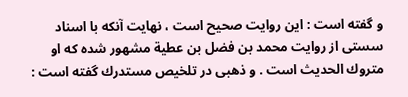و گفته است : اين روايت صحيح است ، نهايت آنكه با اسناد سستى از روايت محمد بن فضل بن عطية مشهور شده كه او متروك الحديث است . و ذهبى در تلخيص مستدرك گفته است :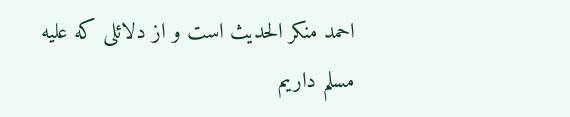احمد منكر الحديث است و از دلائلى كه عليه مسلم داريم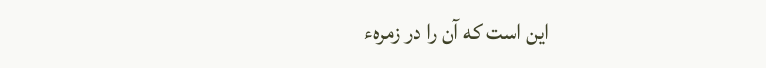اين است كه آن را در زمرهء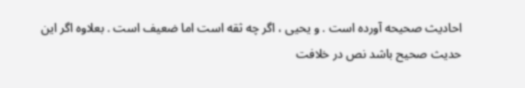احاديث صحيحه آورده است . و يحيى ، اگر چه ثقه است اما ضعيف است . بعلاوه اگر اين حديث صحيح باشد نص در خلافت